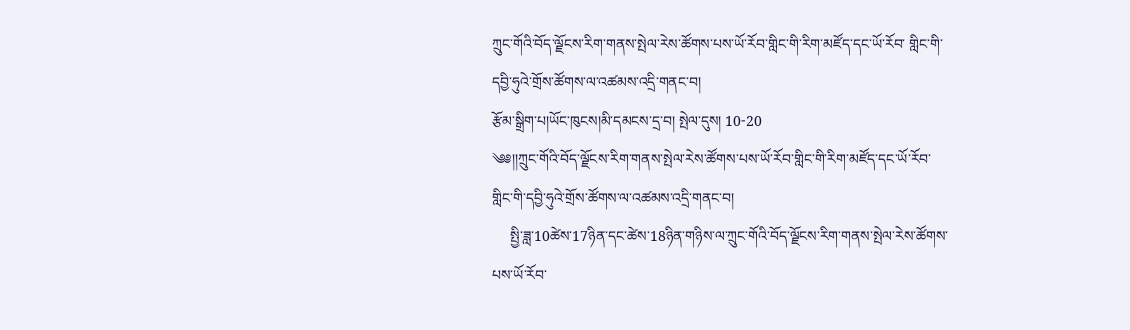ཀྲུང་གོའི་བོད་ལྗོངས་རིག་གནས་སྤེལ་རེས་ཚོགས་པས་ཡོ་རོབ་གླིང་གི་རིག་མཛོད་དང་ཡོ་རོབ་ གླིང་གི་དབྱི་ཧུའེ་གྲོས་ཚོགས་ལ་འཚམས་འདྲི་གནང་བ།
རྩོམ་སྒྲིག་པ།ཡོང་ཁུངས།མི་དམངས་དྲ་བ། སྤེལ་དུས། 10-20
༄༅།།ཀྲུང་གོའི་བོད་ལྗོངས་རིག་གནས་སྤེལ་རེས་ཚོགས་པས་ཡོ་རོབ་གླིང་གི་རིག་མཛོད་དང་ཡོ་རོབ་
གླིང་གི་དབྱི་ཧུའེ་གྲོས་ཚོགས་ལ་འཚམས་འདྲི་གནང་བ།
     སྤྱི་ཟླ་10ཚེས་17ཉིན་དང་ཚེས་18ཉིན་གཉིས་ལ་ཀྲུང་གོའི་བོད་ལྗོངས་རིག་གནས་སྤེལ་རེས་ཚོགས་པས་ཡོ་རོབ་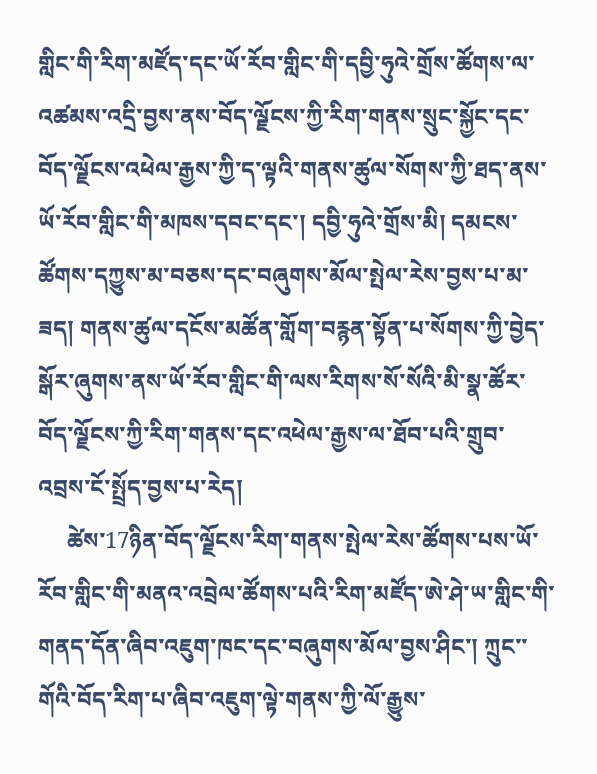གླིང་གི་རིག་མཛོད་དང་ཡོ་རོབ་གླིང་གི་དབྱི་ཧུའེ་གྲོས་ཚོགས་ལ་འཚམས་འདྲི་བྱས་ནས་བོད་ལྗོངས་ཀྱི་རིག་གནས་སྲུང་སྐྱོང་དང་བོད་ལྗོངས་འཕེལ་རྒྱས་ཀྱི་ད་ལྟའི་གནས་ཚུལ་སོགས་ཀྱི་ཐད་ནས་ཡོ་རོབ་གླིང་གི་མཁས་དབང་དང་། དབྱི་ཧུའེ་གྲོས་མི། དམངས་ཚོགས་དཀྱུས་མ་བཅས་དང་བཞུགས་མོལ་སྤེལ་རེས་བྱས་པ་མ་ཟད། གནས་ཚུལ་དངོས་མཚོན་གློག་བརྙན་སྟོན་པ་སོགས་ཀྱི་བྱེད་སྒོར་ཞུགས་ནས་ཡོ་རོབ་གླིང་གི་ལས་རིགས་སོ་སོའི་མི་སྣ་ཚོར་བོད་ལྗོངས་ཀྱི་རིག་གནས་དང་འཕེལ་རྒྱས་ལ་ཐོབ་པའི་གྲུབ་འབྲས་ངོ་སྤྲོད་བྱས་པ་རེད།
     ཚེས་17ཉིན་བོད་ལྗོངས་རིག་གནས་སྤེལ་རེས་ཚོགས་པས་ཡོ་རོབ་གླིང་གི་མནའ་འབྲེལ་ཚོགས་པའི་རིག་མཛོད་ཨེ་ཤེ་ཡ་གླིང་གི་གནད་དོན་ཞིབ་འཇུག་ཁང་དང་བཞུགས་མོལ་བྱས་ཤིང་། ཀྲུང་་གོའི་བོད་རིག་པ་ཞིབ་འཇུག་ལྟེ་གནས་ཀྱི་ལོ་རྒྱུས་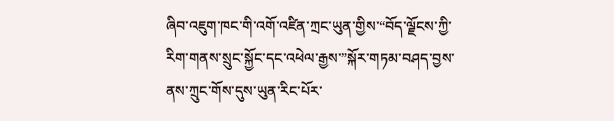ཞིབ་འཇུག་ཁང་གི་འགོ་འཛིན་ཀྲང་ཡུན་གྱིས་“བོད་ལྗོངས་ཀྱི་རིག་གནས་སྲུང་སྐྱོང་དང་འཕེལ་རྒྱས་”སྐོར་གཏམ་བཤད་བྱས་ནས་ཀྲུང་གོས་དུས་ཡུན་རིང་པོར་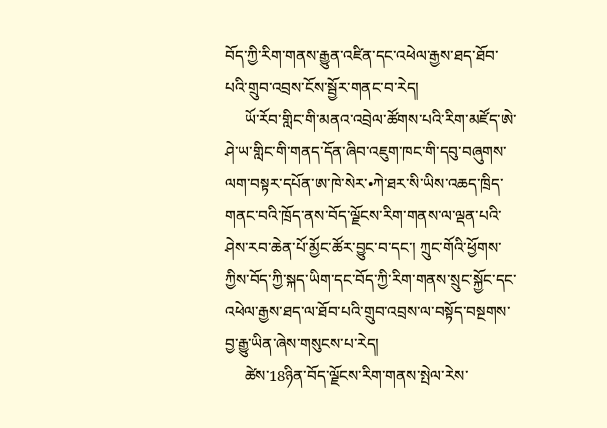བོད་ཀྱི་རིག་གནས་རྒྱུན་འཛིན་དང་འཕེལ་རྒྱས་ཐད་ཐོབ་པའི་གྲུབ་འབྲས་ངོས་སྦྱོར་གནང་བ་རེད།
     ཡོ་རོབ་གླིང་གི་མནའ་འབྲེལ་ཚོགས་པའི་རིག་མཛོད་ཨེ་ཤེ་ཡ་གླིང་གི་གནད་དོན་ཞིབ་འཇུག་ཁང་གི་དབུ་བཞུགས་ལག་བསྟར་དཔོན་ཨ་ཁེ་སེར་•ཀེ་ཐར་སི་ཡིས་འཆད་ཁྲིད་གནང་བའི་ཁྲོད་ནས་བོད་ལྗོངས་རིག་གནས་ལ་ལྡན་པའི་ཤེས་རབ་ཆེན་པོ་མྱོང་ཚོར་བྱུང་བ་དང་། ཀྲུང་གོའི་ཕྱོགས་ཀྱིས་བོད་ཀྱི་སྐད་ཡིག་དང་བོད་ཀྱི་རིག་གནས་སྲུང་སྐྱོང་དང་འཕེལ་རྒྱས་ཐད་ལ་ཐོབ་པའི་གྲུབ་འབྲས་ལ་བསྟོད་བསྔགས་བྱ་རྒྱུ་ཡིན་ཞེས་གསུངས་པ་རེད།
     ཚེས་18ཉིན་བོད་ལྗོངས་རིག་གནས་སྤེལ་རེས་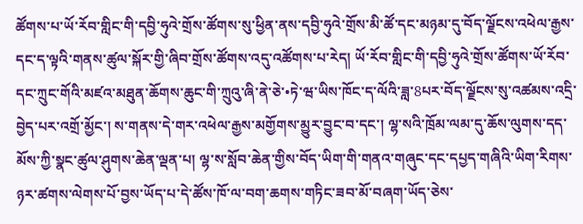ཚོགས་པ་ཡོ་རོབ་གླིང་གི་དབྱི་ཧུའེ་གྲོས་ཚོགས་སུ་ཕྱིན་ནས་དབྱི་ཧུའེ་གྲོས་མི་ཚོ་དང་མཉམ་དུ་བོད་ལྗོངས་འཕེལ་རྒྱས་དང་ད་ལྟའི་གནས་ཚུལ་སྐོར་གྱི་ཞིབ་གྲོས་ཚོགས་འདུ་འཚོགས་པ་རེད། ཡོ་རོབ་གླིང་གི་དབྱི་ཧུའེ་གྲོས་ཚོགས་ཡོ་རོབ་དང་ཀྲུང་གོའི་མཛའ་མཐུན་ཆོགས་ཆུང་གི་ཀྲུའུ་ཞི་ནེ་ཅེ་•ཏེ་ཝ་ཡིས་ཁོང་ད་ལོའི་ཟླ་8པར་བོད་ལྗོངས་སུ་འཚམས་འདྲི་བྱེད་པར་འགྲོ་མྱོང་། ས་གནས་དེ་གར་འཕེལ་རྒྱས་མགྱོགས་མྱུར་བྱུང་བ་དང་། ལྷ་སའི་ཁྲོམ་ལམ་དུ་ཆོས་ལུགས་དད་མོས་ཀྱི་སྣང་ཚུལ་ཤུགས་ཆེན་ལྡན་པ། ལྷ་ས་སློབ་ཆེན་གྱིས་བོད་ཡིག་གི་གནའ་གཞུང་དང་དཔྱད་གཞིའི་ཡིག་རིགས་ཉར་ཚགས་ལེགས་པོ་བྱས་ཡོད་པ་དེ་ཚོས་ཁོ་ལ་བག་ཆགས་གཏིང་ཟབ་མོ་བཞག་ཡོད་ཅེས་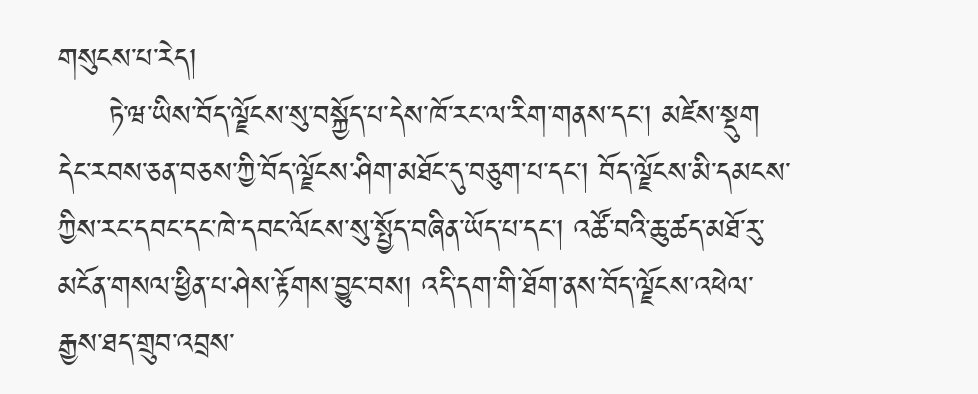གསུངས་པ་རེད།
     ཏེ་ཝ་ཡིས་བོད་ལྗོངས་སུ་བསྐྱོད་པ་དེས་ཁོ་རང་ལ་རིག་གནས་དང་། མཛེས་སྡུག དེང་རབས་ཅན་བཅས་ཀྱི་བོད་ལྗོངས་ཤིག་མཐོང་དུ་བཅུག་པ་དང་། བོད་ལྗོངས་མི་དམངས་ཀྱིས་རང་དབང་དང་ཁེ་དབང་ལོངས་སུ་སྤྱོད་བཞིན་ཡོད་པ་དང་། འཚོ་བའི་ཆུ་ཚད་མཐོ་རུ་མངོན་གསལ་ཕྱིན་པ་ཤེས་རྟོགས་བྱུང་བས། འདི་དག་གི་ཐོག་ནས་བོད་ལྗོངས་འཕེལ་རྒྱས་ཐད་གྲུབ་འབྲས་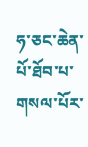ཧ་ཅང་ཆེན་པོ་ཐོབ་པ་གསལ་པོར་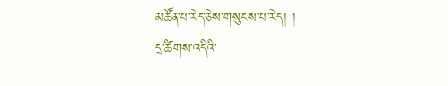མཚོན་པ་རེད་ཅེས་གསུངས་པ་རེད། །
དྲ་ཚིགས་འདིའི་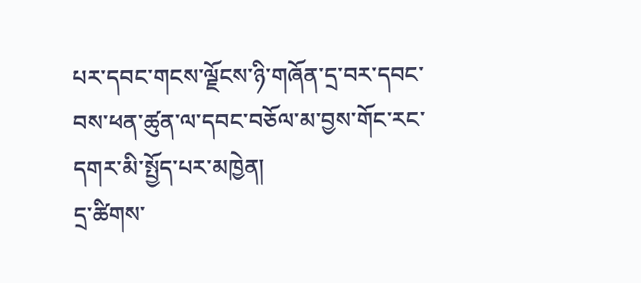པར་དབང་གངས་ལྗོངས་ཉི་གཞོན་དྲ་བར་དབང་བས་ཕན་ཚུན་ལ་དབང་བཅོལ་མ་བྱས་གོང་རང་དགར་མི་སྤྱོད་པར་མཁྱེན།
དྲ་ཚིགས་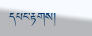དཔང་རྟགས།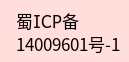蜀ICP备14009601号-1